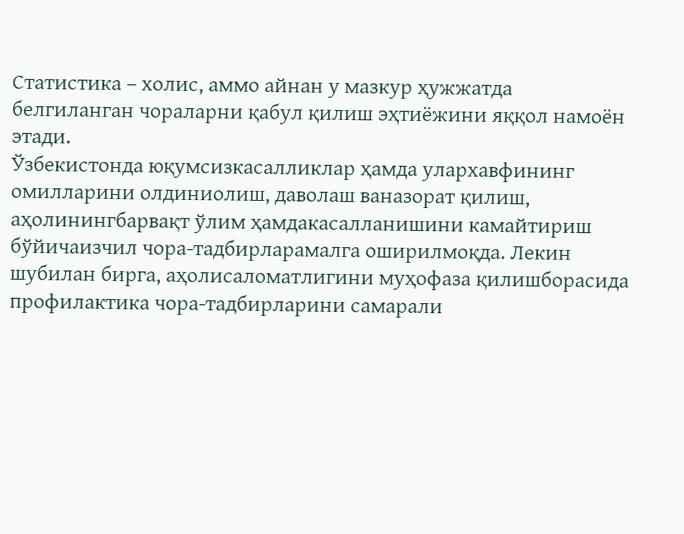Статистика – холис, аммо айнан у мазкур ҳужжатда белгиланган чораларни қабул қилиш эҳтиёжини яққол намоён этади.
Ўзбекистонда юқумсизкасалликлар ҳамда улархавфининг омилларини олдиниолиш, даволаш ваназорат қилиш, аҳолинингбарвақт ўлим ҳамдакасалланишини камайтириш бўйичаизчил чора-тадбирларамалга оширилмоқда. Лекин шубилан бирга, аҳолисаломатлигини муҳофаза қилишборасида профилактика чора-тадбирларини самарали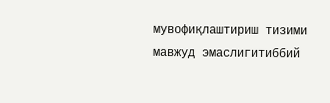мувофиқлаштириш тизими мавжуд эмаслигитиббий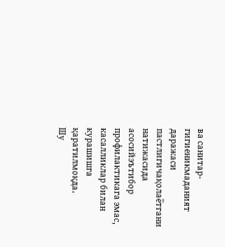ва санитар-гигиеникмаданият даражаси пастлигичақолаётгани натижасида асосийэътибор профилактикага эмас, касалликлар билан курашишга қаратилмоқда.
Шу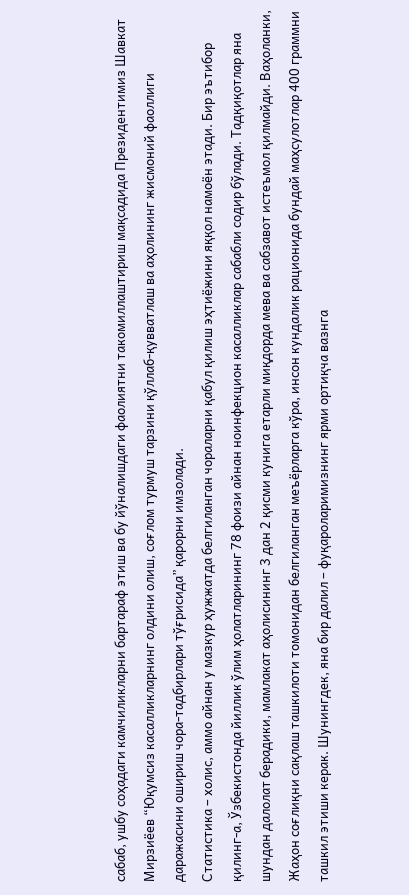сабаб, ушбу соҳадаги камчиликларни бартараф этиш ва бу йўналишдаги фаолиятни такомиллаштириш мақсадида Президентимиз Шавкат Мирзиёев “Юқумсиз касалликларнинг олдини олиш, соғлом турмуш тарзини қўллаб-қувватлаш ва аҳолининг жисмоний фаоллиги даражасини ошириш чора-тадбирлари тўғрисида” қарорни имзолади.
Статистика – холис, аммо айнан у мазкур ҳужжатда белгиланган чораларни қабул қилиш эҳтиёжини яққол намоён этади. Бир эътибор қилинг-а, Ўзбекистонда йиллик ўлим ҳолатларининг 78 фоизи айнан ноинфекцион касалликлар сабабли содир бўлади. Тадқиқотлар яна шундан далолат берадики, мамлакат аҳолисининг 3 дан 2 қисми кунига етарли миқдорда мева ва сабзавот истеъмол қилмайди. Ваҳоланки, Жаҳон соғлиқни сақлаш ташкилоти томонидан белгиланган меъёрларга кўра, инсон кундалик рационида бундай маҳсулотлар 400 граммни ташкил этиши керак. Шунингдек, яна бир далил – фуқароларимизнинг ярми ортиқча вазнга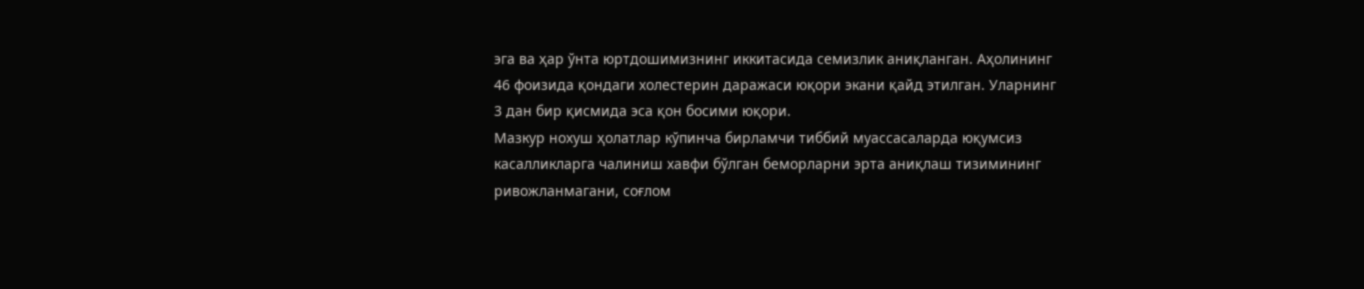эга ва ҳар ўнта юртдошимизнинг иккитасида семизлик аниқланган. Аҳолининг 46 фоизида қондаги холестерин даражаси юқори экани қайд этилган. Уларнинг 3 дан бир қисмида эса қон босими юқори.
Мазкур нохуш ҳолатлар кўпинча бирламчи тиббий муассасаларда юқумсиз касалликларга чалиниш хавфи бўлган беморларни эрта аниқлаш тизимининг ривожланмагани, соғлом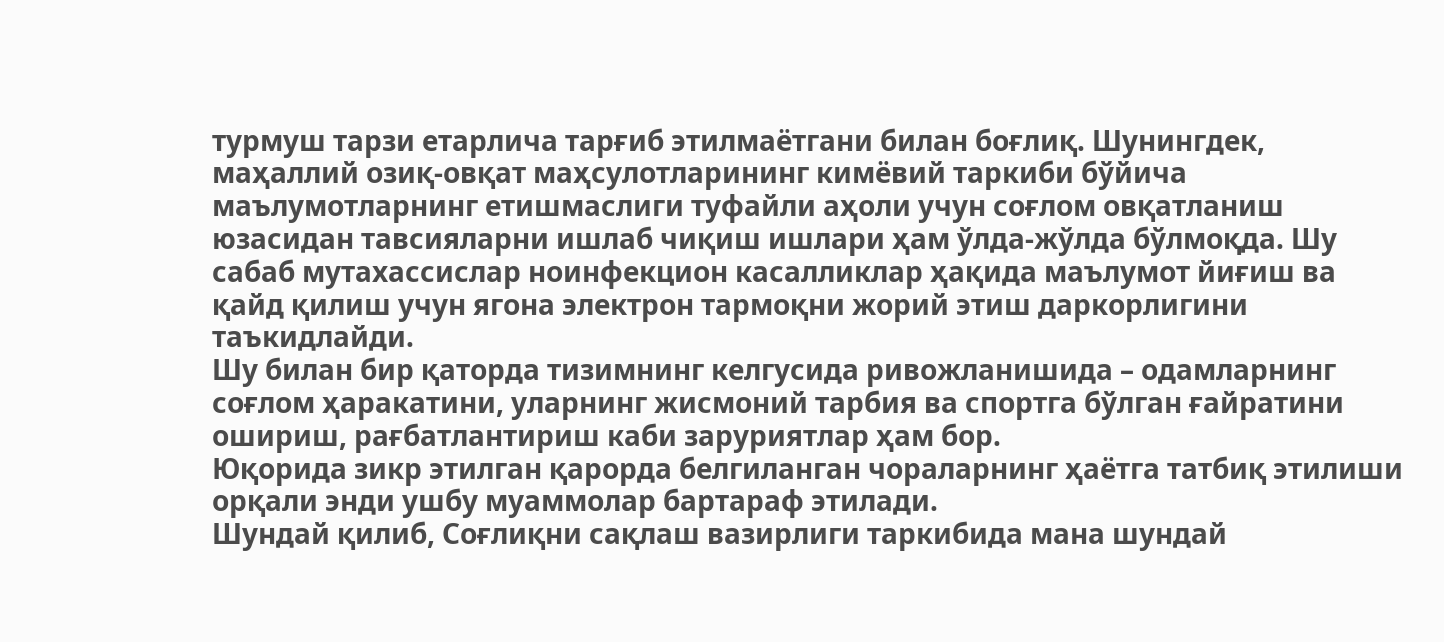турмуш тарзи етарлича тарғиб этилмаётгани билан боғлиқ. Шунингдек, маҳаллий озиқ-овқат маҳсулотларининг кимёвий таркиби бўйича маълумотларнинг етишмаслиги туфайли аҳоли учун соғлом овқатланиш юзасидан тавсияларни ишлаб чиқиш ишлари ҳам ўлда-жўлда бўлмоқда. Шу сабаб мутахассислар ноинфекцион касалликлар ҳақида маълумот йиғиш ва қайд қилиш учун ягона электрон тармоқни жорий этиш даркорлигини таъкидлайди.
Шу билан бир қаторда тизимнинг келгусида ривожланишида – одамларнинг соғлом ҳаракатини, уларнинг жисмоний тарбия ва спортга бўлган ғайратини ошириш, рағбатлантириш каби заруриятлар ҳам бор.
Юқорида зикр этилган қарорда белгиланган чораларнинг ҳаётга татбиқ этилиши орқали энди ушбу муаммолар бартараф этилади.
Шундай қилиб, Соғлиқни сақлаш вазирлиги таркибида мана шундай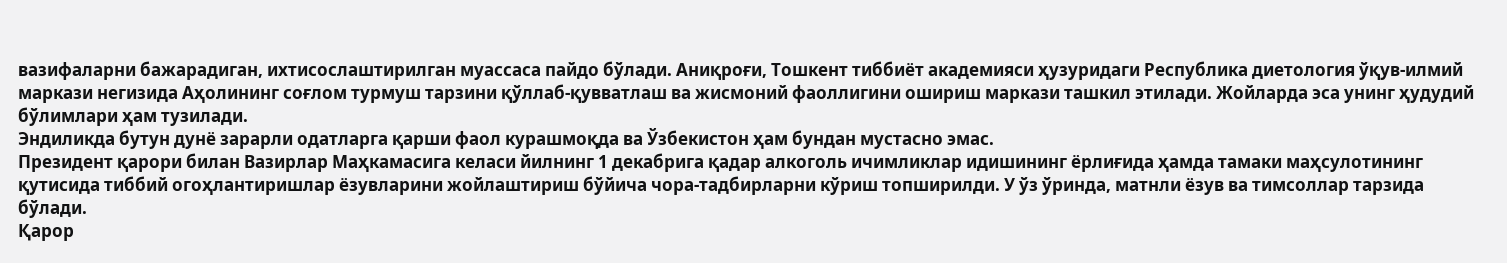вазифаларни бажарадиган, ихтисослаштирилган муассаса пайдо бўлади. Аниқроғи, Тошкент тиббиёт академияси ҳузуридаги Республика диетология ўқув-илмий маркази негизида Аҳолининг соғлом турмуш тарзини қўллаб-қувватлаш ва жисмоний фаоллигини ошириш маркази ташкил этилади. Жойларда эса унинг ҳудудий бўлимлари ҳам тузилади.
Эндиликда бутун дунё зарарли одатларга қарши фаол курашмоқда ва Ўзбекистон ҳам бундан мустасно эмас.
Президент қарори билан Вазирлар Маҳкамасига келаси йилнинг 1 декабрига қадар алкоголь ичимликлар идишининг ёрлиғида ҳамда тамаки маҳсулотининг қутисида тиббий огоҳлантиришлар ёзувларини жойлаштириш бўйича чора-тадбирларни кўриш топширилди. У ўз ўринда, матнли ёзув ва тимсоллар тарзида бўлади.
Қарор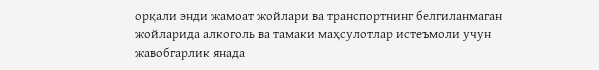орқали энди жамоат жойлари ва транспортнинг белгиланмаган жойларида алкоголь ва тамаки маҳсулотлар истеъмоли учун жавобгарлик янада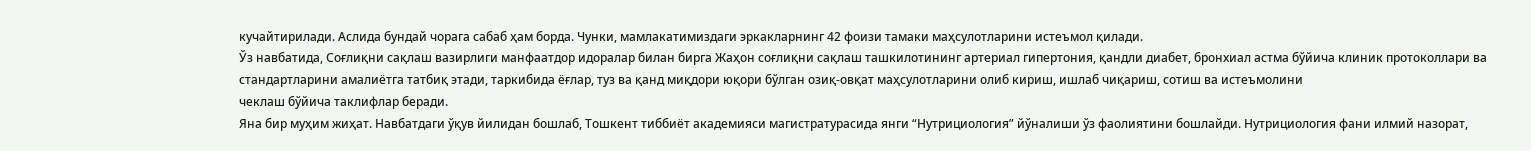кучайтирилади. Аслида бундай чорага сабаб ҳам борда. Чунки, мамлакатимиздаги эркакларнинг 42 фоизи тамаки маҳсулотларини истеъмол қилади.
Ўз навбатида, Соғлиқни сақлаш вазирлиги манфаатдор идоралар билан бирга Жаҳон соғлиқни сақлаш ташкилотининг артериал гипертония, қандли диабет, бронхиал астма бўйича клиник протоколлари ва стандартларини амалиётга татбиқ этади, таркибида ёғлар, туз ва қанд миқдори юқори бўлган озиқ-овқат маҳсулотларини олиб кириш, ишлаб чиқариш, сотиш ва истеъмолини
чеклаш бўйича таклифлар беради.
Яна бир муҳим жиҳат. Навбатдаги ўқув йилидан бошлаб, Тошкент тиббиёт академияси магистратурасида янги “Нутрициология” йўналиши ўз фаолиятини бошлайди. Нутрициология фани илмий назорат,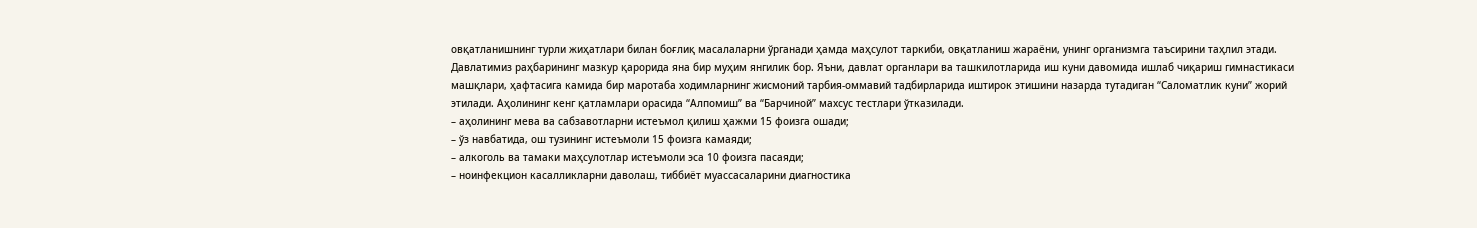овқатланишнинг турли жиҳатлари билан боғлиқ масалаларни ўрганади ҳамда маҳсулот таркиби, овқатланиш жараёни, унинг организмга таъсирини таҳлил этади.
Давлатимиз раҳбарининг мазкур қарорида яна бир муҳим янгилик бор. Яъни, давлат органлари ва ташкилотларида иш куни давомида ишлаб чиқариш гимнастикаси машқлари, ҳафтасига камида бир маротаба ходимларнинг жисмоний тарбия-оммавий тадбирларида иштирок этишини назарда тутадиган “Саломатлик куни” жорий этилади. Аҳолининг кенг қатламлари орасида “Алпомиш” ва “Барчиной” махсус тестлари ўтказилади.
– аҳолининг мева ва сабзавотларни истеъмол қилиш ҳажми 15 фоизга ошади;
– ўз навбатида, ош тузининг истеъмоли 15 фоизга камаяди;
– алкоголь ва тамаки маҳсулотлар истеъмоли эса 10 фоизга пасаяди;
– ноинфекцион касалликларни даволаш, тиббиёт муассасаларини диагностика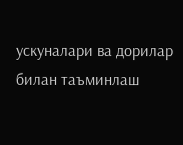ускуналари ва дорилар билан таъминлаш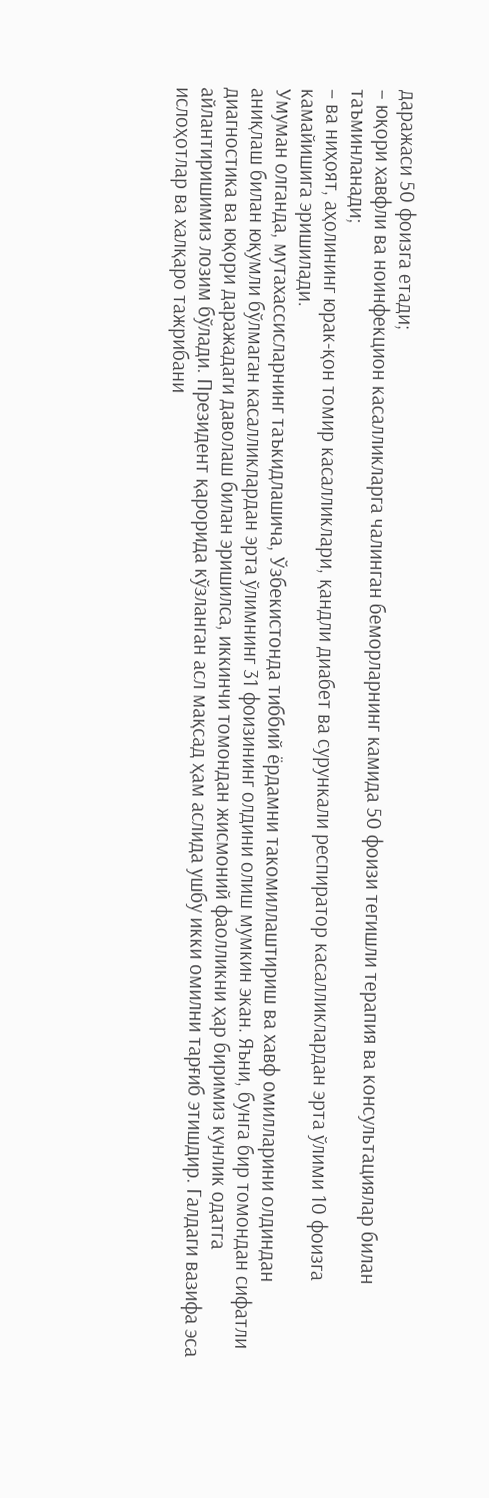даражаси 50 фоизга етади;
– юқори хавфли ва ноинфекцион касалликларга чалинган беморларнинг камида 50 фоизи тегишли терапия ва консультациялар билан таъминланади;
– ва ниҳоят, аҳолининг юрак-қон томир касалликлари, қандли диабет ва сурункали респиратор касалликлардан эрта ўлими 10 фоизга камайишига эришилади.
Умуман олганда, мутахассисларнинг таъкидлашича, Ўзбекистонда тиббий ёрдамни такомиллаштириш ва хавф омилларини олдиндан аниқлаш билан юқумли бўлмаган касалликлардан эрта ўлимнинг 31 фоизининг олдини олиш мумкин экан. Яъни, бунга бир томондан сифатли диагностика ва юқори даражадаги даволаш билан эришилса, иккинчи томондан жисмоний фаолликни ҳар биримиз кунлик одатга айлантиришимиз лозим бўлади. Президент қарорида кўзланган асл мақсад ҳам аслида ушбу икки омилни тарғиб этишдир. Галдаги вазифа эса ислоҳотлар ва халқаро тажрибани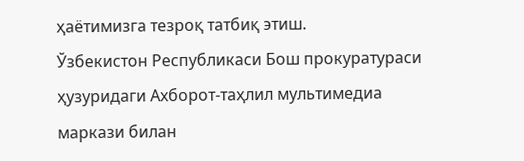ҳаётимизга тезроқ татбиқ этиш.
Ўзбекистон Республикаси Бош прокуратураси
ҳузуридаги Ахборот-таҳлил мультимедиа
маркази билан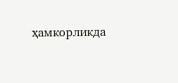ҳамкорликда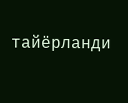тайёрланди